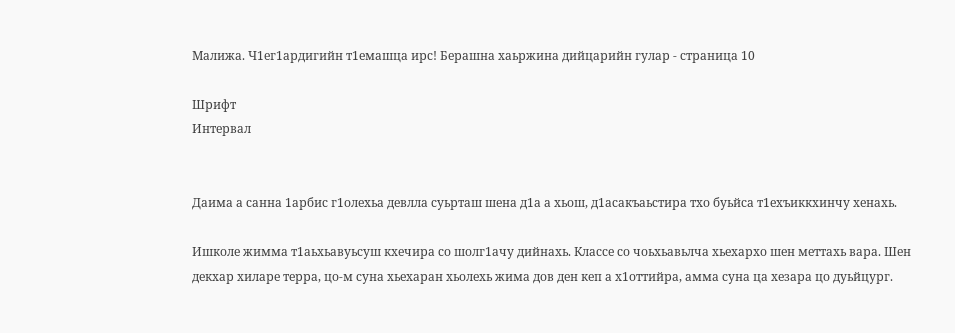Малижа. Ч1ег1ардигийн т1емашца ирс! Берашна хаьржина дийцарийн гулар - страница 10

Шрифт
Интервал


Даима а санна 1арбис г1олехьа девлла суьрташ шена д1а а хьош, д1асакъаьстира тхо буьйса т1ехъиккхинчу хенахь.

Ишколе жимма т1аьхьавуьсуш кхечира со шолг1ачу дийнахь. Классе со чоьхьавьлча хьехархо шен меттахь вара. Шен декхар хиларе терра, цо-м суна хьехаран хьолехь жима дов ден кеп а х1оттийра, амма суна ца хезара цо дуьйцург.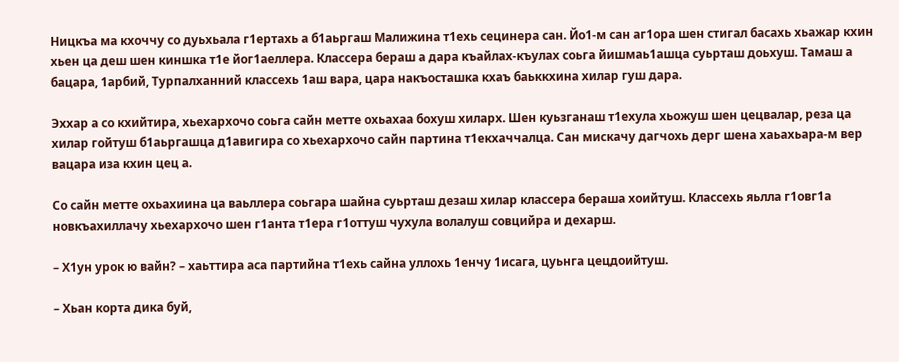Ницкъа ма кхоччу со дуьхьала г1ертахь а б1аьргаш Малижина т1ехь сецинера сан. Йо1-м сан аг1ора шен стигал басахь хьажар кхин хьен ца деш шен киншка т1е йог1аеллера. Классера бераш а дара къайлах-къулах соьга йишмаь1ашца суьрташ доьхуш. Тамаш а бацара, 1арбий, Турпалханний классехь 1аш вара, цара накъосташка кхаъ баьккхина хилар гуш дара.

Эххар а со кхийтира, хьехархочо соьга сайн метте охьахаа бохуш хиларх. Шен куьзганаш т1ехула хьожуш шен цецвалар, реза ца хилар гойтуш б1аьргашца д1авигира со хьехархочо сайн партина т1екхаччалца. Сан мискачу дагчохь дерг шена хаьахьара-м вер вацара иза кхин цец а.

Со сайн метте охьахиина ца ваьллера соьгара шайна суьрташ дезаш хилар классера бераша хоийтуш. Классехь яьлла г1овг1а новкъахиллачу хьехархочо шен г1анта т1ера г1оттуш чухула волалуш совцийра и дехарш.

– Х1ун урок ю вайн? – хаьттира аса партийна т1ехь сайна уллохь 1енчу 1исага, цуьнга цецдоийтуш.

– Хьан корта дика буй,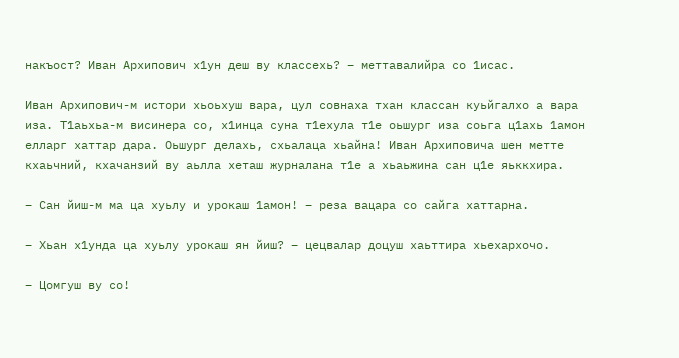накъост? Иван Архипович х1ун деш ву классехь? – меттавалийра со 1исас.

Иван Архипович-м истори хьоьхуш вара, цул совнаха тхан классан куьйгалхо а вара иза. Т1аьхьа-м висинера со, х1инца суна т1ехула т1е оьшург иза соьга ц1ахь 1амон елларг хаттар дара. Оьшург делахь, схьалаца хьайна! Иван Архиповича шен метте кхаьчний, кхачанзий ву аьлла хеташ журналана т1е а хьаьжина сан ц1е яьккхира.

– Сан йиш-м ма ца хуьлу и урокаш 1амон! – реза вацара со сайга хаттарна.

– Хьан х1унда ца хуьлу урокаш ян йиш? – цецвалар доцуш хаьттира хьехархочо.

– Цомгуш ву со!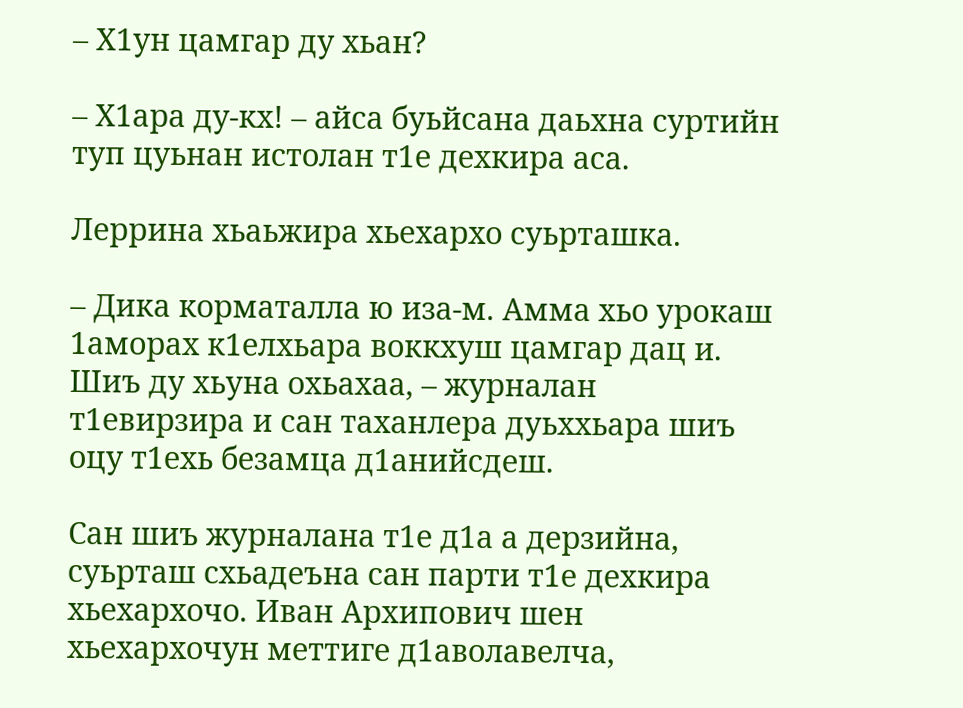– Х1ун цамгар ду хьан?

– Х1ара ду-кх! – айса буьйсана даьхна суртийн туп цуьнан истолан т1е дехкира аса.

Леррина хьаьжира хьехархо суьрташка.

– Дика корматалла ю иза-м. Амма хьо урокаш 1аморах к1елхьара воккхуш цамгар дац и. Шиъ ду хьуна охьахаа, – журналан т1евирзира и сан таханлера дуьххьара шиъ оцу т1ехь безамца д1анийсдеш.

Сан шиъ журналана т1е д1а а дерзийна, суьрташ схьадеъна сан парти т1е дехкира хьехархочо. Иван Архипович шен хьехархочун меттиге д1аволавелча,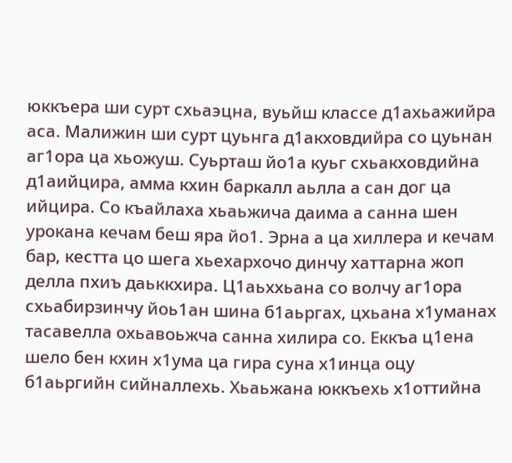юккъера ши сурт схьаэцна, вуьйш классе д1ахьажийра аса. Малижин ши сурт цуьнга д1акховдийра со цуьнан аг1ора ца хьожуш. Суьрташ йо1а куьг схьакховдийна д1аийцира, амма кхин баркалл аьлла а сан дог ца ийцира. Со къайлаха хьаьжича даима а санна шен урокана кечам беш яра йо1. Эрна а ца хиллера и кечам бар, кестта цо шега хьехархочо динчу хаттарна жоп делла пхиъ даьккхира. Ц1аьххьана со волчу аг1ора схьабирзинчу йоь1ан шина б1аьргах, цхьана х1уманах тасавелла охьавоьжча санна хилира со. Еккъа ц1ена шело бен кхин х1ума ца гира суна х1инца оцу б1аьргийн сийналлехь. Хьаьжана юккъехь х1оттийна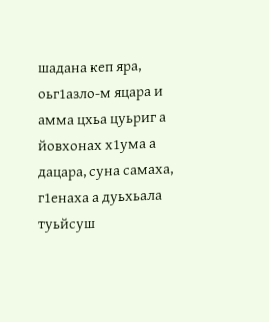шадана кеп яра, оьг1азло-м яцара и амма цхьа цуьриг а йовхонах х1ума а дацара, суна самаха, г1енаха а дуьхьала туьйсуш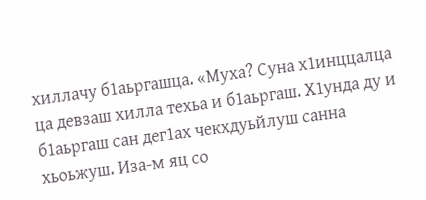хиллачу б1аьргашца. «Муха? Суна х1инццалца ца девзаш хилла техьа и б1аьргаш. Х1унда ду и б1аьргаш сан дег1ах чекхдуьйлуш санна хьоьжуш. Иза-м яц со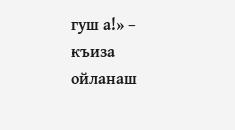гуш а!» – къиза ойланаш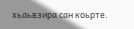хьаьвзира сан коьрте.